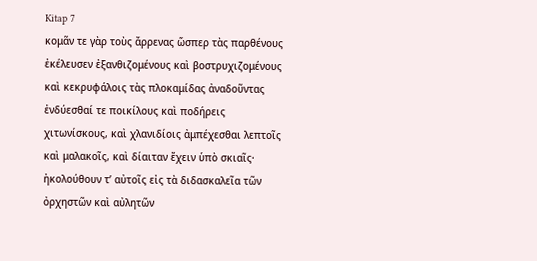Kitap 7
κομᾶν τε γὰρ τοὺς ἄρρενας ὥσπερ τὰς παρθένους ἐκέλευσεν ἐξανθιζομένους καὶ βοστρυχιζομένους καὶ κεκρυφάλοις τὰς πλοκαμίδας ἀναδοῦντας ἐνδύεσθαί τε ποικίλους καὶ ποδήρεις χιτωνίσκους, καὶ χλανιδίοις ἀμπέχεσθαι λεπτοῖς καὶ μαλακοῖς, καὶ δίαιταν ἔχειν ὑπὸ σκιαῖς· ἠκολούθουν τʼ αὐτοῖς εἰς τὰ διδασκαλεῖα τῶν ὀρχηστῶν καὶ αὐλητῶν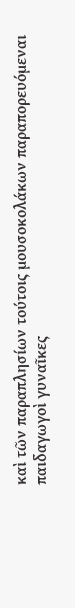καὶ τῶν παραπλησίων τούτοις μουσοκολάκων παραπορευόμεναι παιδαγωγοὶ γυναῖκες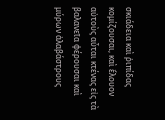σκιάδεια καὶ ῥιπίδας κομίζουσαι, καὶ ἔλουον αὐτοὺς αὗται κτένας εἰς τὰ βαλανεῖα φέρουσαι καὶ μύρων ἀλαβάστρους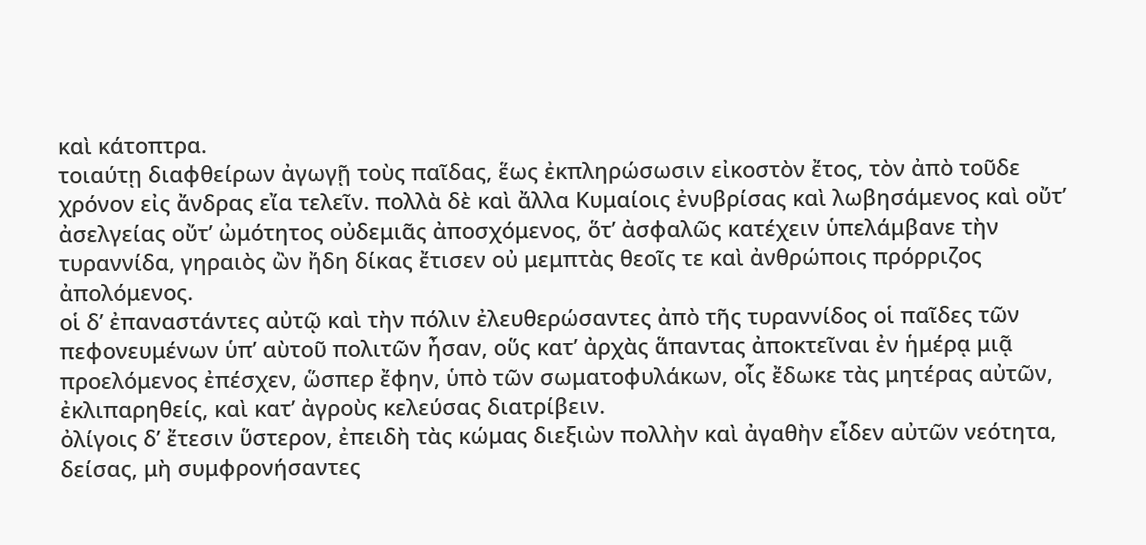καὶ κάτοπτρα.
τοιαύτῃ διαφθείρων ἀγωγῇ τοὺς παῖδας, ἕως ἐκπληρώσωσιν εἰκοστὸν ἔτος, τὸν ἀπὸ τοῦδε χρόνον εἰς ἄνδρας εἴα τελεῖν. πολλὰ δὲ καὶ ἄλλα Κυμαίοις ἐνυβρίσας καὶ λωβησάμενος καὶ οὔτʼ ἀσελγείας οὔτʼ ὠμότητος οὐδεμιᾶς ἀποσχόμενος, ὅτʼ ἀσφαλῶς κατέχειν ὑπελάμβανε τὴν τυραννίδα, γηραιὸς ὢν ἤδη δίκας ἔτισεν οὐ μεμπτὰς θεοῖς τε καὶ ἀνθρώποις πρόρριζος ἀπολόμενος.
οἱ δʼ ἐπαναστάντες αὐτῷ καὶ τὴν πόλιν ἐλευθερώσαντες ἀπὸ τῆς τυραννίδος οἱ παῖδες τῶν πεφονευμένων ὑπʼ αὺτοῦ πολιτῶν ἦσαν, οὕς κατʼ ἀρχὰς ἅπαντας ἀποκτεῖναι ἐν ἡμέρᾳ μιᾷ προελόμενος ἐπέσχεν, ὥσπερ ἔφην, ὑπὸ τῶν σωματοφυλάκων, οἷς ἔδωκε τὰς μητέρας αὐτῶν, ἐκλιπαρηθείς, καὶ κατʼ ἀγροὺς κελεύσας διατρίβειν.
ὀλίγοις δʼ ἔτεσιν ὕστερον, ἐπειδὴ τὰς κώμας διεξιὼν πολλὴν καὶ ἀγαθὴν εἶδεν αὐτῶν νεότητα, δείσας, μὴ συμφρονήσαντες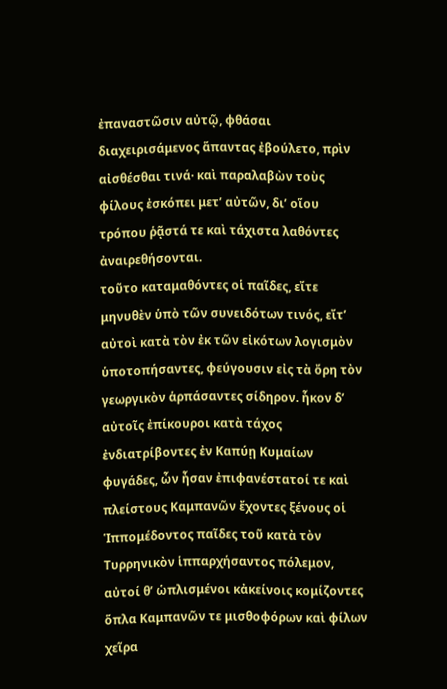ἐπαναστῶσιν αὐτῷ, φθάσαι διαχειρισάμενος ἅπαντας ἐβούλετο, πρὶν αἰσθέσθαι τινά· καὶ παραλαβὼν τοὺς φίλους ἐσκόπει μετʼ αὐτῶν, διʼ οἵου τρόπου ῥᾷστά τε καὶ τάχιστα λαθόντες ἀναιρεθήσονται.
τοῦτο καταμαθόντες οἱ παῖδες, εἴτε μηνυθὲν ὑπὸ τῶν συνειδότων τινός, εἴτʼ αὐτοὶ κατὰ τὸν ἐκ τῶν εἰκότων λογισμὸν ὑποτοπήσαντες, φεύγουσιν εἰς τὰ ὄρη τὸν γεωργικὸν ἁρπάσαντες σίδηρον. ἧκον δʼ αὐτοῖς ἐπίκουροι κατὰ τάχος ἐνδιατρίβοντες ἐν Καπύῃ Κυμαίων φυγάδες, ὧν ἦσαν ἐπιφανέστατοί τε καὶ πλείστους Καμπανῶν ἔχοντες ξένους οἱ Ἱππομέδοντος παῖδες τοῦ κατὰ τὸν Τυρρηνικὸν ἱππαρχήσαντος πόλεμον, αὐτοί θʼ ὡπλισμένοι κἀκείνοις κομίζοντες ὅπλα Καμπανῶν τε μισθοφόρων καὶ φίλων χεῖρα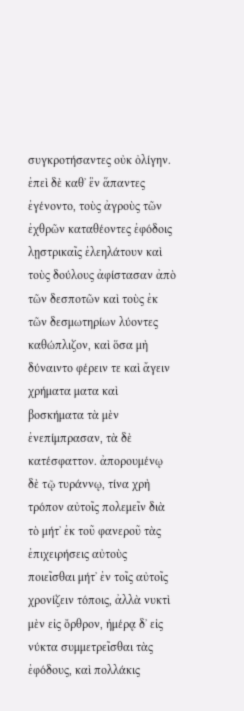συγκροτήσαντες οὐκ ὀλίγην.
ἐπεὶ δὲ καθʼ ἓν ἅπαντες ἐγένοντο, τοὺς ἀγροὺς τῶν ἐχθρῶν καταθέοντες ἐφόδοις λῃστρικαῖς ἐλεηλάτουν καὶ τοὺς δούλους ἀφίστασαν ἀπὸ τῶν δεσποτῶν καὶ τοὺς ἐκ τῶν δεσμωτηρίων λύοντες καθώπλιζον, καὶ ὅσα μὴ δύναιντο φέρειν τε καὶ ἄγειν χρήματα ματα καὶ βοσκήματα τὰ μὲν ἐνεπίμπρασαν, τὰ δὲ κατέσφαττον. ἀπορουμένῳ δὲ τῷ τυράννῳ, τίνα χρὴ
τρόπον αὐτοῖς πολεμεῖν διὰ τὸ μήτʼ ἐκ τοῦ φανεροῦ τὰς ἐπιχειρήσεις αὐτοὺς ποιεῖσθαι μήτʼ ἐν τοῖς αὐτοῖς χρονίζειν τόποις, ἀλλὰ νυκτὶ μὲν εἰς ὄρθρον, ἡμέρᾳ δʼ εἰς νύκτα συμμετρεῖσθαι τὰς ἐφόδους, καὶ πολλάκις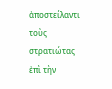ἀποστείλαντι τοὺς στρατιώτας ἐπὶ τὴν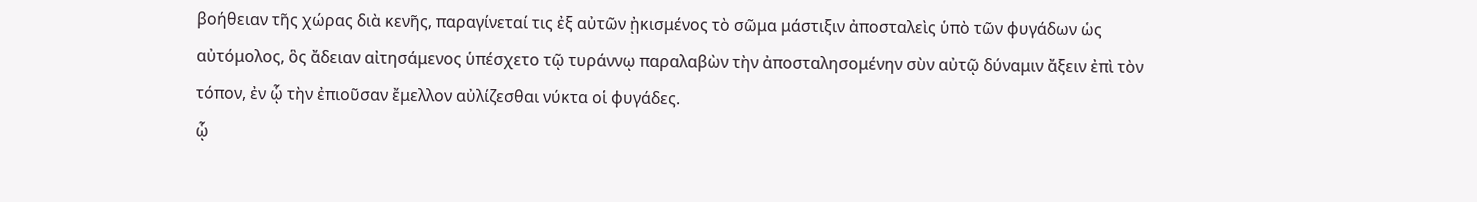βοήθειαν τῆς χώρας διὰ κενῆς, παραγίνεταί τις ἐξ αὐτῶν ᾐκισμένος τὸ σῶμα μάστιξιν ἀποσταλεὶς ὑπὸ τῶν φυγάδων ὡς αὐτόμολος, ὃς ἄδειαν αἰτησάμενος ὑπέσχετο τῷ τυράννῳ παραλαβὼν τὴν ἀποσταλησομένην σὺν αὐτῷ δύναμιν ἄξειν ἐπὶ τὸν τόπον, ἐν ᾧ τὴν ἐπιοῦσαν ἔμελλον αὐλίζεσθαι νύκτα οἱ φυγάδες.
ᾧ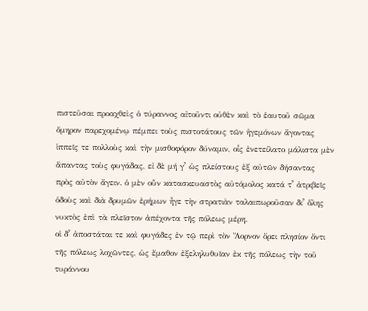πιστεῦσαι προαχθεὶς ὁ τύραννος αἰτοῦντι οὐθὲν καὶ τὸ ἑαυτοῦ σῶμα ὅμηρον παρεχομένῳ πέμπει τοὺς πιστοτάτους τῶν ἡγεμόνων ἄγοντας ἱππεῖς τε πολλοὺς καὶ τὴν μισθοφόρον δύναμιν, οἷς ἐνετείλατο μάλιστα μὲν ἅπαντας τοὺς φυγάδας, εἰ δὲ μή γʼ ὡς πλείστους ἐξ αὐτῶν δήσαντας πρὸς αὐτὸν ἄγειν. ὁ μὲν οὖν κατασκευαστὸς αὐτόμολος κατά τʼ ἀτριβεῖς ὁδοὺς καὶ διὰ δρυμῶν ἐρήμων ἦγε τὴν στρατιὰν ταλαιπωροῦσαν διʼ ὅλης νυκτὸς ἐπὶ τὰ πλεῖστον ἀπέχοντα τῆς πόλεως μέρη.
οἱ δʼ ἀποστάται τε καὶ φυγάδες ἐν τῷ περὶ τὸν Ἄορνον ὄρει πλησίον ὄντι τῆς πόλεως λοχῶντες, ὡς ἔμαθον ἐξεληλυθυῖαν ἐκ τῆς πόλεως τὴν τοῦ τυράννου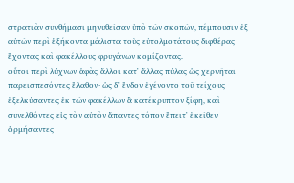στρατιὰν συνθήμασι μηνυθεῖσαν ὑπὸ τῶν σκοπῶν, πέμπουσιν ἐξ αὐτῶν περὶ ἑξήκοντα μάλιστα τοὺς εὐτολμοτάτους διφθέρας ἔχοντας καὶ φακέλλους φρυγάνων κομίζοντας.
οὗτοι περὶ λύχνων ἁφὰς ἄλλοι κατʼ ἄλλας πύλας ὡς χερνῆται παρεισπεσόντες ἔλαθον· ὡς δʼ ἔνδον ἐγένοντο τοῦ τείχους ἐξελκύσαντες ἐκ τῶν φακέλλων ἃ κατέκρυπτον ξίφη, καὶ συνελθόντες εἰς τὸν αὐτὸν ἅπαντες τόπον ἔπειτʼ ἐκεῖθεν ὁρμήσαντες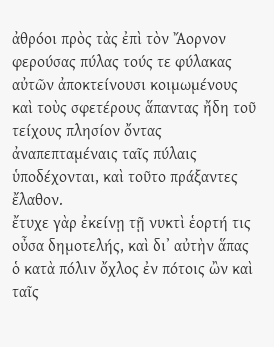ἀθρόοι πρὸς τὰς ἐπὶ τὸν Ἄορνον φερούσας πύλας τούς τε φύλακας αὐτῶν ἀποκτείνουσι κοιμωμένους καὶ τοὺς σφετέρους ἅπαντας ἤδη τοῦ τείχους πλησίον ὄντας ἀναπεπταμέναις ταῖς πύλαις ὑποδέχονται, καὶ τοῦτο πράξαντες ἔλαθον.
ἔτυχε γὰρ ἐκείνῃ τῇ νυκτὶ ἑορτή τις οὖσα δημοτελής, καὶ διʼ αὐτὴν ἅπας ὁ κατὰ πόλιν ὄχλος ἐν πότοις ὢν καὶ ταῖς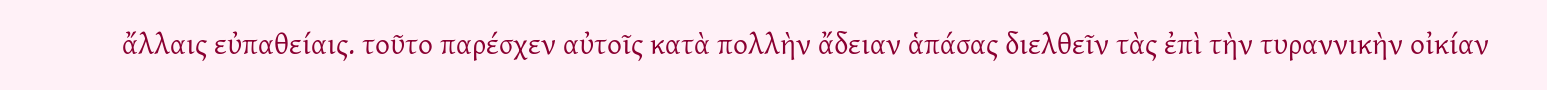ἄλλαις εὐπαθείαις. τοῦτο παρέσχεν αὐτοῖς κατὰ πολλὴν ἄδειαν ἁπάσας διελθεῖν τὰς ἐπὶ τὴν τυραννικὴν οἰκίαν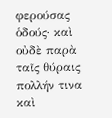φερούσας ὁδούς· καὶ οὐδὲ παρὰ ταῖς θύραις πολλήν τινα καὶ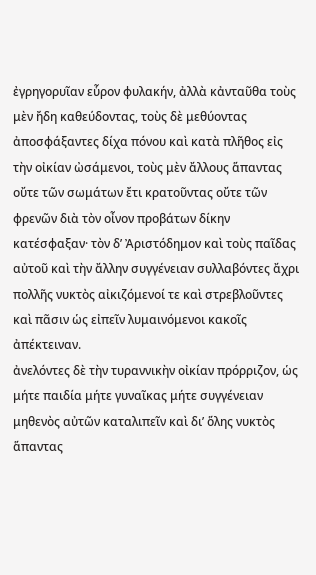ἐγρηγορυῖαν εὗρον φυλακήν, ἀλλὰ κἀνταῦθα τοὺς μὲν ἤδη καθεύδοντας, τοὺς δὲ μεθύοντας ἀποσφάξαντες δίχα πόνου καὶ κατὰ πλῆθος εἰς τὴν οἰκίαν ὠσάμενοι, τοὺς μὲν ἄλλους ἅπαντας οὔτε τῶν σωμάτων ἔτι κρατοῦντας οὔτε τῶν φρενῶν διὰ τὸν οἶνον προβάτων δίκην κατέσφαξαν· τὸν δʼ Ἀριστόδημον καὶ τοὺς παῖδας αὐτοῦ καὶ τὴν ἄλλην συγγένειαν συλλαβόντες ἄχρι πολλῆς νυκτὸς αἰκιζόμενοί τε καὶ στρεβλοῦντες καὶ πᾶσιν ὡς εἰπεῖν λυμαινόμενοι κακοῖς ἀπέκτειναν.
ἀνελόντες δὲ τὴν τυραννικὴν οἰκίαν πρόρριζον, ὡς μήτε παιδία μήτε γυναῖκας μήτε συγγένειαν μηθενὸς αὐτῶν καταλιπεῖν καὶ διʼ ὅλης νυκτὸς ἅπαντας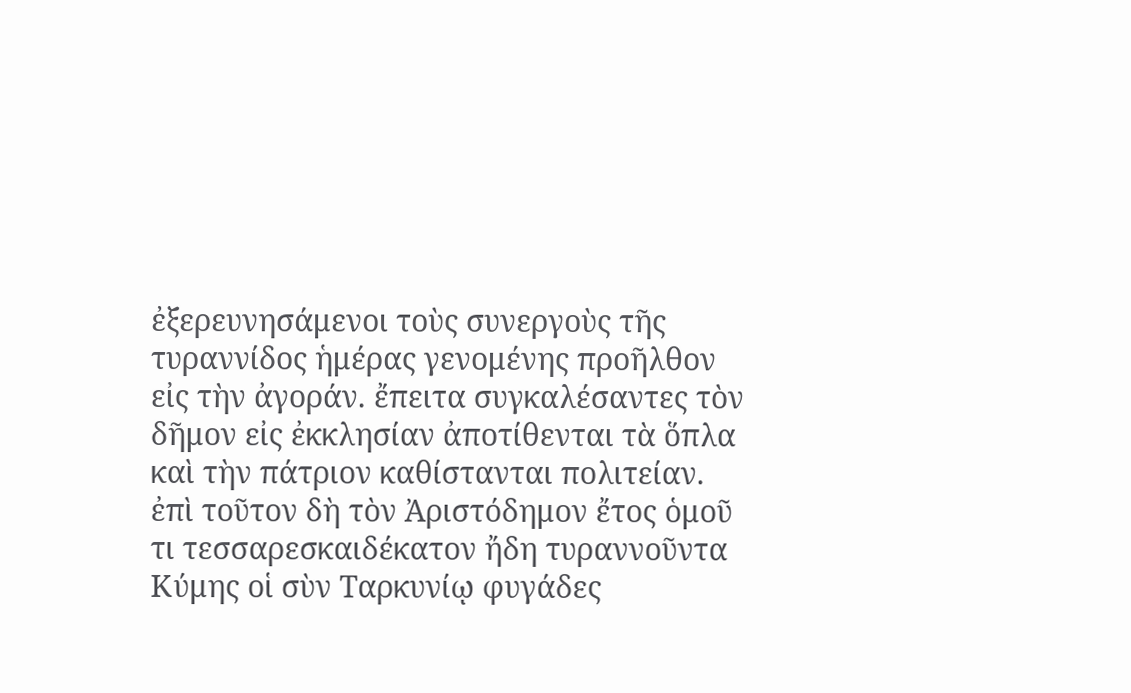ἐξερευνησάμενοι τοὺς συνεργοὺς τῆς τυραννίδος ἡμέρας γενομένης προῆλθον εἰς τὴν ἀγοράν. ἔπειτα συγκαλέσαντες τὸν δῆμον εἰς ἐκκλησίαν ἀποτίθενται τὰ ὅπλα καὶ τὴν πάτριον καθίστανται πολιτείαν.
ἐπὶ τοῦτον δὴ τὸν Ἀριστόδημον ἔτος ὁμοῦ τι τεσσαρεσκαιδέκατον ἤδη τυραννοῦντα Κύμης οἱ σὺν Ταρκυνίῳ φυγάδες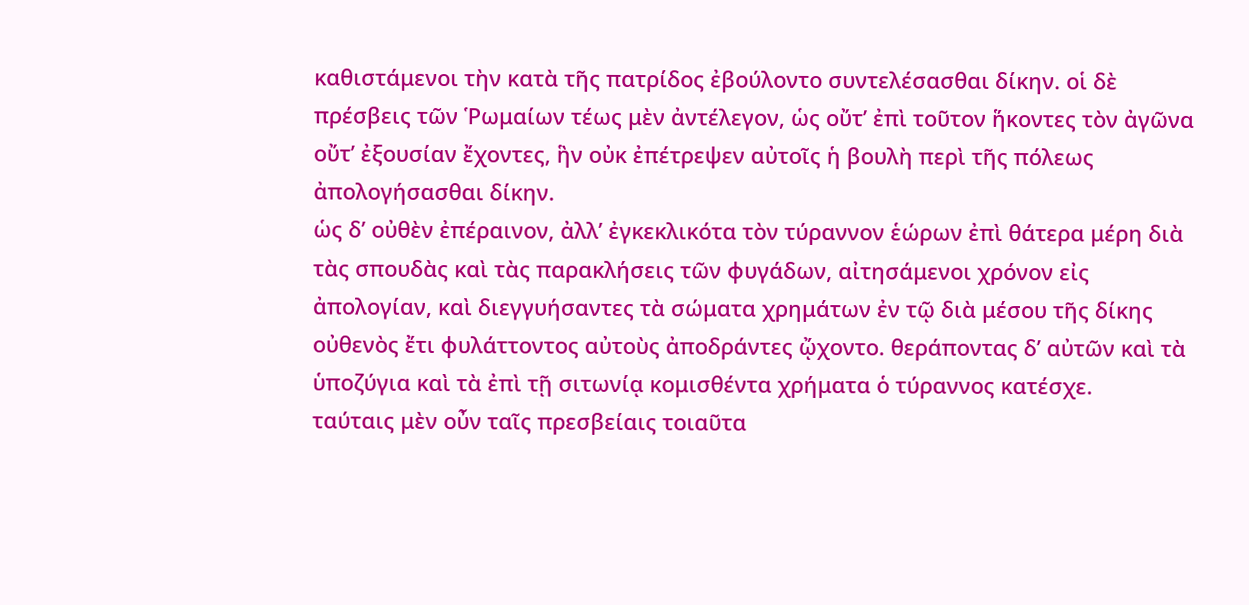καθιστάμενοι τὴν κατὰ τῆς πατρίδος ἐβούλοντο συντελέσασθαι δίκην. οἱ δὲ πρέσβεις τῶν Ῥωμαίων τέως μὲν ἀντέλεγον, ὡς οὔτʼ ἐπὶ τοῦτον ἥκοντες τὸν ἀγῶνα οὔτʼ ἐξουσίαν ἔχοντες, ἣν οὐκ ἐπέτρεψεν αὐτοῖς ἡ βουλὴ περὶ τῆς πόλεως ἀπολογήσασθαι δίκην.
ὡς δʼ οὐθὲν ἐπέραινον, ἀλλʼ ἐγκεκλικότα τὸν τύραννον ἑώρων ἐπὶ θάτερα μέρη διὰ τὰς σπουδὰς καὶ τὰς παρακλήσεις τῶν φυγάδων, αἰτησάμενοι χρόνον εἰς ἀπολογίαν, καὶ διεγγυήσαντες τὰ σώματα χρημάτων ἐν τῷ διὰ μέσου τῆς δίκης οὐθενὸς ἔτι φυλάττοντος αὐτοὺς ἀποδράντες ᾤχοντο. θεράποντας δʼ αὐτῶν καὶ τὰ ὑποζύγια καὶ τὰ ἐπὶ τῇ σιτωνίᾳ κομισθέντα χρήματα ὁ τύραννος κατέσχε.
ταύταις μὲν οὖν ταῖς πρεσβείαις τοιαῦτα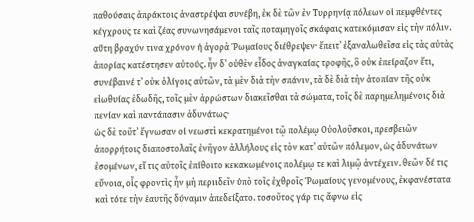παθούσαις ἀπράκτοις ἀναστρέψαι συνέβη, ἐκ δὲ τῶν ἐν Τυρρηνίᾳ πόλεων οἱ πεμφθέντες κέγχρους τε καὶ ζέας συνωνησάμενοι ταῖς ποταμηγοῖς σκάφαις κατεκόμισαν εἰς τὴν πόλιν. αὕτη βραχύν τινα χρόνον ἡ ἀγορὰ Ῥωμαίους διέθρεψεν· ἔπειτʼ ἐξαναλωθεῖσα εἰς τὰς αὐτὰς ἀπορίας κατέστησεν αὐτούς. ἦν δʼ οὐθὲν εἶδος ἀναγκαίας τροφῆς, ὃ οὐκ ἐπείραζον ἔτι, συνέβαινέ τʼ οὐκ ὀλίγοις αὐτῶν, τὰ μὲν διὰ τὴν σπάνιν, τὰ δὲ διὰ τὴν ἀτοπίαν τῆς οὐκ εἰωθυίας ἐδωδῆς, τοῖς μὲν ἀρρώστων διακεῖσθαι τὰ σώματα, τοῖς δὲ παρημελημένοις διὰ πενίαν καὶ παντάπασιν ἀδυνάτως·
ὡς δὲ τοῦτʼ ἔγνωσαν οἱ νεωστὶ κεκρατημένοι τῷ πολέμῳ Οὐολοῦσκοι, πρεσβειῶν ἀπορρήτοις διαποστολαῖς ἐνῆγον ἀλλήλους εἰς τὸν κατʼ αὐτῶν πόλεμον, ὡς ἀδυνάτων ἐσομένων, εἴ τις αὐτοῖς ἐπίθοιτο κεκακωμένοις πολέμῳ τε καὶ λιμῷ ἀντέχειν. θεῶν δέ τις εὔνοια, οἷς φροντὶς ἦν μὴ περιιδεῖν ὑπὸ τοῖς ἐχθροῖς Ῥωμαίους γενομένους, ἐκφανέστατα καὶ τότε τὴν ἑαυτῆς δύναμιν ἀπεδείξατο. τοσοῦτος γάρ τις ἄφνω εἰς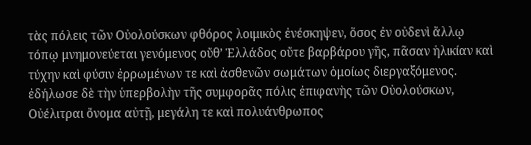τὰς πόλεις τῶν Οὐολούσκων φθόρος λοιμικὸς ἐνέσκηψεν, ὅσος ἐν οὐδενὶ ἄλλῳ τόπῳ μνημονεύεται γενόμενος οὔθʼ Ἑλλάδος οὔτε βαρβάρου γῆς, πᾶσαν ἡλικίαν καὶ τύχην καὶ φύσιν ἐρρωμένων τε καὶ ἀσθενῶν σωμάτων ὁμοίως διεργαξόμενος. ἐδήλωσε δὲ τὴν ὑπερβολὴν τῆς συμφορᾶς πόλις ἐπιφανὴς τῶν Οὐολούσκων, Οὐέλιτραι ὄνομα αὐτῇ, μεγάλη τε καὶ πολυάνθρωπος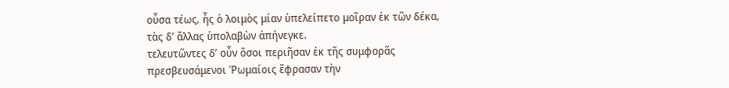οὖσα τέως, ἧς ὁ λοιμὸς μίαν ὑπελείπετο μοῖραν ἐκ τῶν δέκα, τὰς δʼ ἄλλας ὑπολαβὼν ἀπήνεγκε.
τελευτῶντες δʼ οὖν ὅσοι περιῆσαν ἐκ τῆς συμφορᾶς πρεσβευσάμενοι Ῥωμαίοις ἔφρασαν τὴν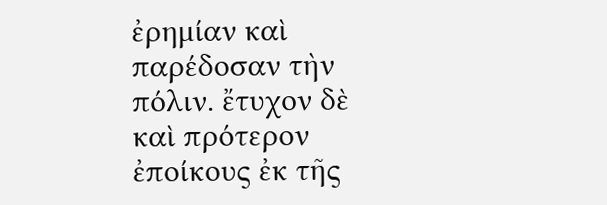ἐρημίαν καὶ παρέδοσαν τὴν πόλιν. ἔτυχον δὲ καὶ πρότερον ἐποίκους ἐκ τῆς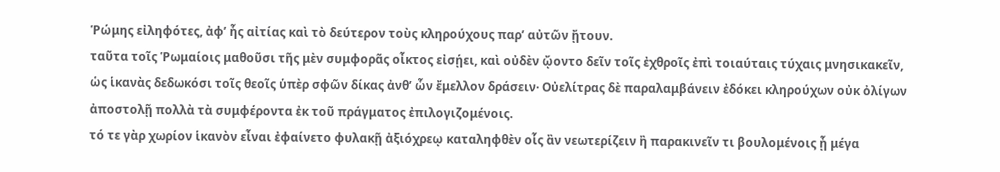Ῥώμης εἰληφότες, ἀφʼ ἧς αἰτίας καὶ τὸ δεύτερον τοὺς κληρούχους παρʼ αὐτῶν ᾔτουν.
ταῦτα τοῖς Ῥωμαίοις μαθοῦσι τῆς μὲν συμφορᾶς οἶκτος εἰσῄει, καὶ οὐδὲν ᾤοντο δεῖν τοῖς ἐχθροῖς ἐπὶ τοιαύταις τύχαις μνησικακεῖν, ὡς ἱκανὰς δεδωκόσι τοῖς θεοῖς ὑπὲρ σφῶν δίκας ἀνθʼ ὧν ἔμελλον δράσειν· Οὐελίτρας δὲ παραλαμβάνειν ἐδόκει κληρούχων οὐκ ὀλίγων ἀποστολῇ πολλὰ τὰ συμφέροντα ἐκ τοῦ πράγματος ἐπιλογιζομένοις.
τό τε γὰρ χωρίον ἱκανὸν εἶναι ἐφαίνετο φυλακῇ ἀξιόχρεῳ καταληφθὲν οἷς ἂν νεωτερίζειν ἢ παρακινεῖν τι βουλομένοις ᾖ μέγα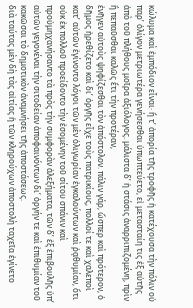κώλυμα καὶ ἐμπόδιον εἶναι· ἥ τʼ ἀπορία τῆς τροφῆς ἡ κατέχουσα τὴν πόλιν οὐ παρʼ ὀλίγον μετριωτέρα γενήσεσθαι ὑπωπτεύετο, εἰ μετασταίη τις ἐξ αὐτῆς ἀπὸ τοῦ πλήθους μοῖρα ἀξιόλογος. μάλιστα δʼ ἡ στάσις ἀναρριπιζομένη, πρὶν ἢ πεπαῦσθαι καλῶς ἔτι τὴν προτέραν,
ἐνῆγεν αὐτοὺς ψηφίζεσθαι τὸν ἀπόστολον. πάλιν γάρ, ὥσπερ καὶ πρότερον, ὁ δῆμος ἠρεθίζετο καὶ διʼ ὀργῆς εἶχε τοὺς πατρικίους, πολλοί τε καὶ χαλεποὶ κατʼ αὐτῶν ἐγίνοντο λόγοι τῶν μὲν ὀλιγωρίαν ἐγκαλούντων καὶ ῥᾳθυμίαν, ὅτι οὐκ ἐκ πολλοῦ προείδοντο τὴν ἐσομένην τοῦ σίτου σπάνιν καὶ προὐμηχανήσαντο τὰ πρὸς τὴν συμφορὰν ἀλεξήματα, τῶν δʼ ἐξ ἐπιβουλῆς ὑπʼ αὐτῶν γεγονέναι τὴν σιτοδείαν ἀποφαινόντων διʼ ὀργήν τε καὶ ἐπιθυμίαν τοῦ κακῶσαι τὸ δημοτικὸν ἀναμνήσει τῆς ἀποστάσεως.
διὰ ταύτας μὲν δὴ τὰς αἰτίας ἡ τῶν κληρούχων ἀποστολὴ ταχεῖα ἐγίνετο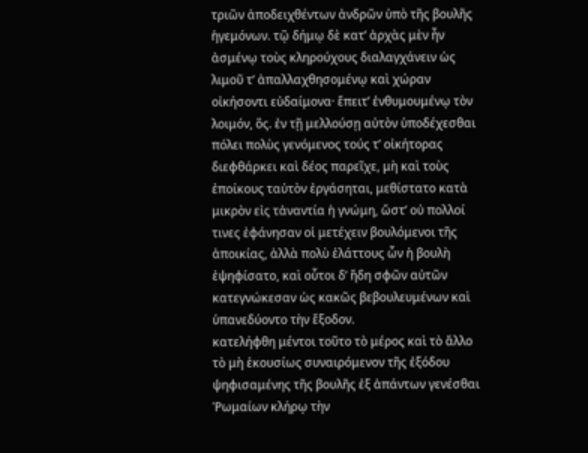τριῶν ἀποδειχθέντων ἀνδρῶν ὑπὸ τῆς βουλῆς ἡγεμόνων. τῷ δήμῳ δὲ κατʼ ἀρχὰς μὲν ἦν ἀσμένῳ τοὺς κληρούχους διαλαγχάνειν ὡς λιμοῦ τʼ ἀπαλλαχθησομένῳ καὶ χώραν οἰκήσοντι εὐδαίμονα· ἔπειτʼ ἐνθυμουμένῳ τὸν λοιμόν, ὃς. ἐν τῇ μελλούσῃ αὐτὸν ὑποδέχεσθαι πόλει πολὺς γενόμενος τούς τʼ οἰκήτορας διεφθάρκει καὶ δέος παρεῖχε, μὴ καὶ τοὺς ἐποίκους ταὐτὸν ἐργάσηται, μεθίστατο κατὰ μικρὸν εἰς τἀναντία ἡ γνώμη, ὥστʼ οὐ πολλοί τινες ἐφάνησαν οἱ μετέχειν βουλόμενοι τῆς ἀποικίας, ἀλλὰ πολὺ ἐλάττους ὧν ἡ βουλὴ ἐψηφίσατο, καὶ οὗτοι δʼ ἤδη σφῶν αὐτῶν κατεγνώκεσαν ὡς κακῶς βεβουλευμένων καὶ ὑπανεδύοντο τὴν ἔξοδον.
κατελήφθη μέντοι τοῦτο τὸ μέρος καὶ τὸ ἄλλο τὸ μὴ ἑκουσίως συναιρόμενον τῆς ἐξόδου ψηφισαμένης τῆς βουλῆς ἐξ ἁπάντων γενέσθαι Ῥωμαίων κλήρῳ τὴν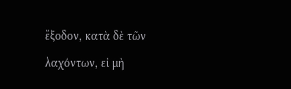ἔξοδον, κατὰ δὲ τῶν λαχόντων, εἰ μὴ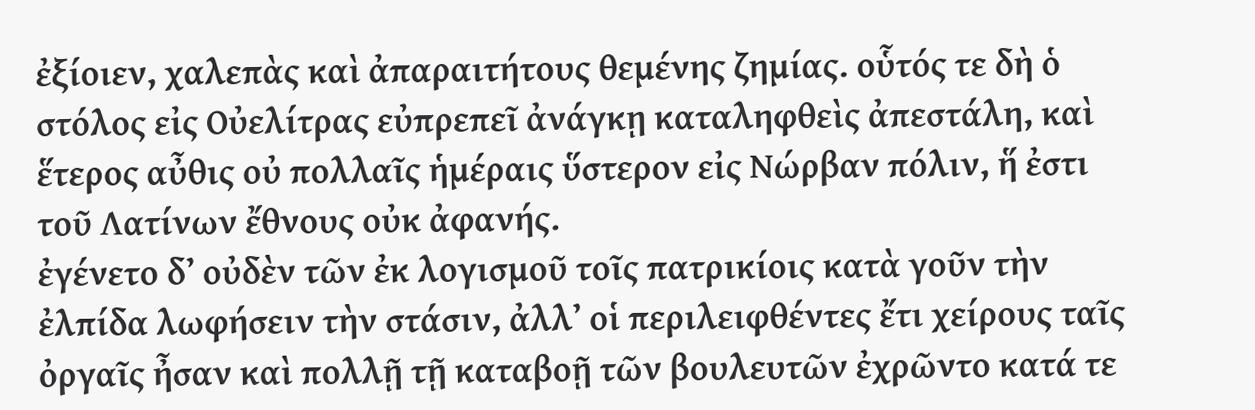ἐξίοιεν, χαλεπὰς καὶ ἀπαραιτήτους θεμένης ζημίας. οὗτός τε δὴ ὁ στόλος εἰς Οὐελίτρας εὐπρεπεῖ ἀνάγκῃ καταληφθεὶς ἀπεστάλη, καὶ ἕτερος αὖθις οὐ πολλαῖς ἡμέραις ὕστερον εἰς Νώρβαν πόλιν, ἥ ἐστι τοῦ Λατίνων ἔθνους οὐκ ἀφανής.
ἐγένετο δʼ οὐδὲν τῶν ἐκ λογισμοῦ τοῖς πατρικίοις κατὰ γοῦν τὴν ἐλπίδα λωφήσειν τὴν στάσιν, ἀλλʼ οἱ περιλειφθέντες ἔτι χείρους ταῖς ὀργαῖς ἦσαν καὶ πολλῇ τῇ καταβοῇ τῶν βουλευτῶν ἐχρῶντο κατά τε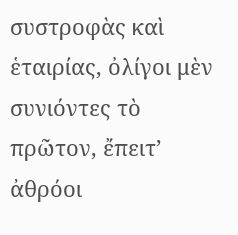συστροφὰς καὶ ἑταιρίας, ὀλίγοι μὲν συνιόντες τὸ πρῶτον, ἔπειτʼ ἀθρόοι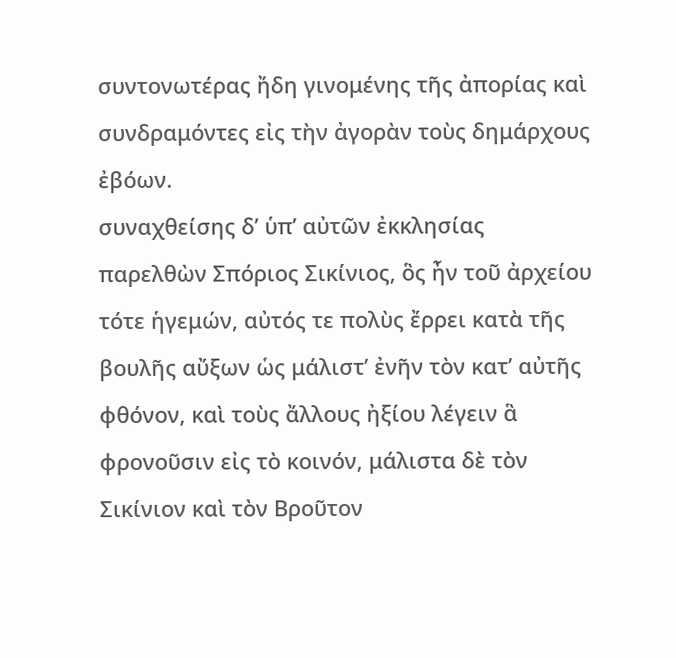συντονωτέρας ἤδη γινομένης τῆς ἀπορίας καὶ συνδραμόντες εἰς τὴν ἀγορὰν τοὺς δημάρχους ἐβόων.
συναχθείσης δʼ ὑπʼ αὐτῶν ἐκκλησίας παρελθὼν Σπόριος Σικίνιος, ὃς ἦν τοῦ ἀρχείου τότε ἡγεμών, αὐτός τε πολὺς ἔρρει κατὰ τῆς βουλῆς αὔξων ὡς μάλιστʼ ἐνῆν τὸν κατʼ αὐτῆς φθόνον, καὶ τοὺς ἄλλους ἠξίου λέγειν ἃ φρονοῦσιν εἰς τὸ κοινόν, μάλιστα δὲ τὸν Σικίνιον καὶ τὸν Βροῦτον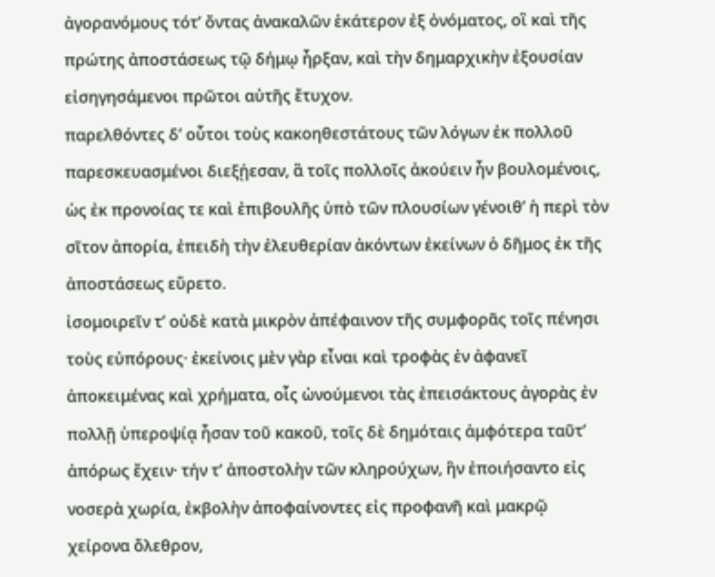ἀγορανόμους τότʼ ὄντας ἀνακαλῶν ἑκάτερον ἐξ ὀνόματος, οἳ καὶ τῆς πρώτης ἀποστάσεως τῷ δήμῳ ἦρξαν, καὶ τὴν δημαρχικὴν ἐξουσίαν εἰσηγησάμενοι πρῶτοι αὐτῆς ἔτυχον.
παρελθόντες δʼ οὗτοι τοὺς κακοηθεστάτους τῶν λόγων ἐκ πολλοῦ παρεσκευασμένοι διεξῄεσαν, ἃ τοῖς πολλοῖς ἀκούειν ἦν βουλομένοις, ὡς ἐκ προνοίας τε καὶ ἐπιβουλῆς ὑπὸ τῶν πλουσίων γένοιθʼ ἡ περὶ τὸν σῖτον ἀπορία, ἐπειδὴ τὴν ἐλευθερίαν ἀκόντων ἐκείνων ὁ δῆμος ἐκ τῆς ἀποστάσεως εὕρετο.
ἰσομοιρεῖν τʼ οὐδὲ κατὰ μικρὸν ἀπέφαινον τῆς συμφορᾶς τοῖς πένησι τοὺς εὐπόρους· ἐκείνοις μὲν γὰρ εἶναι καὶ τροφὰς ἐν ἀφανεῖ ἀποκειμένας καὶ χρήματα, οἷς ὠνούμενοι τὰς ἐπεισάκτους ἀγορὰς ἐν πολλῇ ὑπεροψίᾳ ἦσαν τοῦ κακοῦ, τοῖς δὲ δημόταις ἀμφότερα ταῦτʼ ἀπόρως ἔχειν· τήν τʼ ἀποστολὴν τῶν κληρούχων, ἣν ἐποιήσαντο εἰς νοσερὰ χωρία, ἐκβολὴν ἀποφαίνοντες εἰς προφανῆ καὶ μακρῷ χείρονα ὄλεθρον,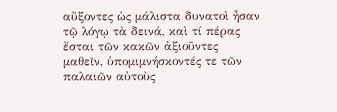αὔξοντες ὡς μάλιστα δυνατοὶ ἦσαν τῷ λόγῳ τὰ δεινά, καὶ τί πέρας ἔσται τῶν κακῶν ἀξιοῦντες μαθεῖν, ὑπομιμνήσκοντές τε τῶν παλαιῶν αὐτοὺς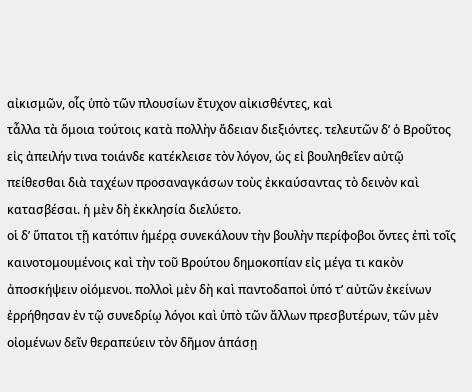αἰκισμῶν, οἷς ὑπὸ τῶν πλουσίων ἔτυχον αἰκισθέντες, καὶ
τἆλλα τὰ ὅμοια τούτοις κατὰ πολλὴν ἄδειαν διεξιόντες. τελευτῶν δʼ ὁ Βροῦτος εἰς ἀπειλήν τινα τοιάνδε κατέκλεισε τὸν λόγον, ὡς εἰ βουληθεῖεν αὐτῷ πείθεσθαι διὰ ταχέων προσαναγκάσων τοὺς ἐκκαύσαντας τὸ δεινὸν καὶ κατασβέσαι. ἡ μὲν δὴ ἐκκλησία διελύετο.
οἱ δʼ ὕπατοι τῇ κατόπιν ἡμέρᾳ συνεκάλουν τὴν βουλὴν περίφοβοι ὄντες ἐπὶ τοῖς καινοτομουμένοις καὶ τὴν τοῦ Βρούτου δημοκοπίαν εἰς μέγα τι κακὸν ἀποσκήψειν οἰόμενοι. πολλοὶ μὲν δὴ καὶ παντοδαποὶ ὑπό τʼ αὐτῶν ἐκείνων ἐρρήθησαν ἐν τῷ συνεδρίῳ λόγοι καὶ ὑπὸ τῶν ἄλλων πρεσβυτέρων, τῶν μὲν οἰομένων δεῖν θεραπεύειν τὸν δῆμον ἁπάσῃ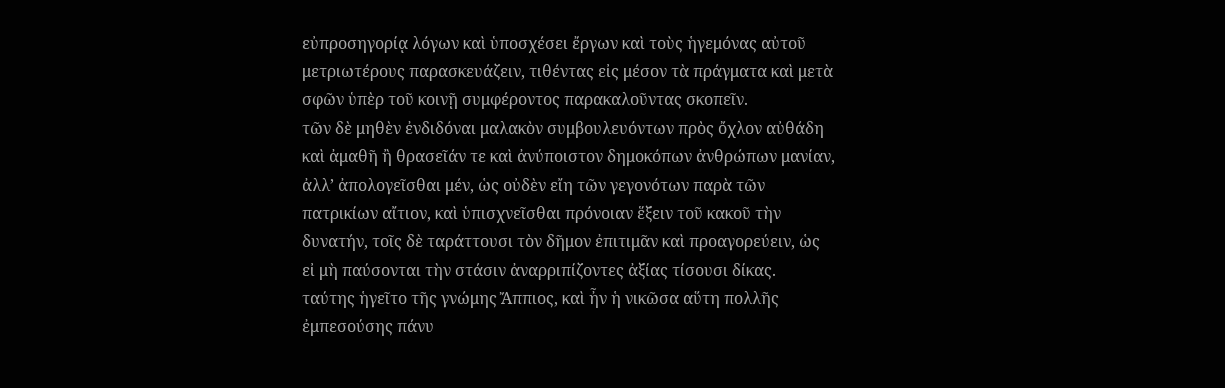εὐπροσηγορίᾳ λόγων καὶ ὑποσχέσει ἔργων καὶ τοὺς ἡγεμόνας αὐτοῦ μετριωτέρους παρασκευάζειν, τιθέντας εἰς μέσον τὰ πράγματα καὶ μετὰ σφῶν ὑπὲρ τοῦ κοινῇ συμφέροντος παρακαλοῦντας σκοπεῖν.
τῶν δὲ μηθὲν ἐνδιδόναι μαλακὸν συμβουλευόντων πρὸς ὄχλον αὐθάδη καὶ ἀμαθῆ ἢ θρασεῖάν τε καὶ ἀνύποιστον δημοκόπων ἀνθρώπων μανίαν, ἀλλʼ ἀπολογεῖσθαι μέν, ὡς οὐδὲν εἴη τῶν γεγονότων παρὰ τῶν πατρικίων αἴτιον, καὶ ὑπισχνεῖσθαι πρόνοιαν ἕξειν τοῦ κακοῦ τὴν δυνατήν, τοῖς δὲ ταράττουσι τὸν δῆμον ἐπιτιμᾶν καὶ προαγορεύειν, ὡς εἰ μὴ παύσονται τὴν στάσιν ἀναρριπίζοντες ἀξίας τίσουσι δίκας.
ταύτης ἡγεῖτο τῆς γνώμης Ἄππιος, καὶ ἦν ἡ νικῶσα αὕτη πολλῆς ἐμπεσούσης πάνυ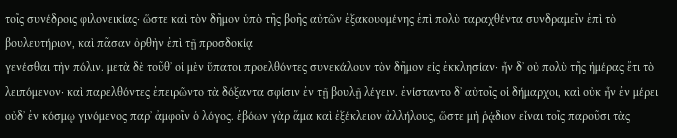τοῖς συνέδροις φιλονεικίας· ὥστε καὶ τὸν δῆμον ὑπὸ τῆς βοῆς αὐτῶν ἐξακουομένης ἐπὶ πολὺ ταραχθέντα συνδραμεῖν ἐπὶ τὸ βουλευτήριον, καὶ πᾶσαν ὀρθὴν ἐπὶ τῇ προσδοκίᾳ
γενέσθαι τὴν πόλιν. μετὰ δὲ τοῦθʼ οἱ μὲν ὕπατοι προελθόντες συνεκάλουν τὸν δῆμον εἰς ἐκκλησίαν· ἦν δʼ οὐ πολὺ τῆς ἡμέρας ἔτι τὸ λειπόμενον· καὶ παρελθόντες ἐπειρῶντο τὰ δόξαντα σφίσιν ἐν τῇ βουλῇ λέγειν. ἐνίσταντο δʼ αὐτοῖς οἱ δήμαρχοι, καὶ οὐκ ἦν ἐν μέρει οὐδʼ ἐν κόσμῳ γινόμενος παρʼ ἀμφοῖν ὁ λόγος. ἐβόων γὰρ ἅμα καὶ ἐξέκλειον ἀλλήλους, ὥστε μὴ ῥᾴδιον εἶναι τοῖς παροῦσι τὰς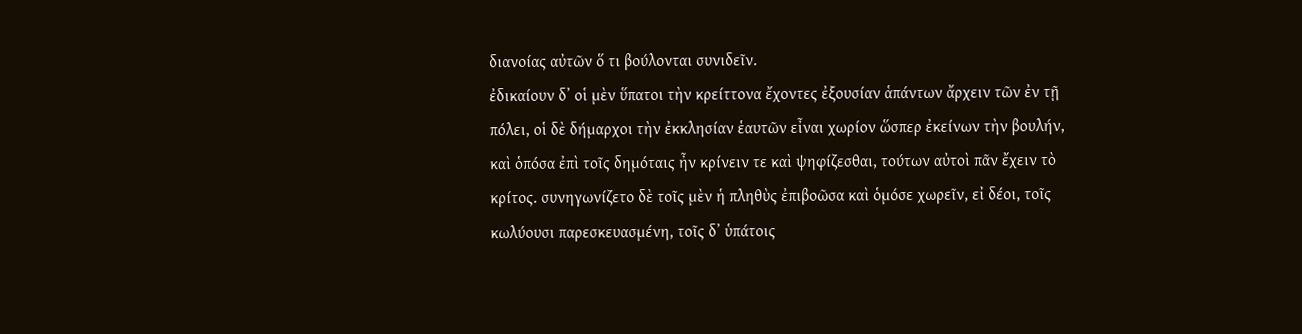διανοίας αὐτῶν ὅ τι βούλονται συνιδεῖν.
ἐδικαίουν δʼ οἱ μὲν ὕπατοι τὴν κρείττονα ἔχοντες ἐξουσίαν ἁπάντων ἄρχειν τῶν ἐν τῇ πόλει, οἱ δὲ δήμαρχοι τὴν ἐκκλησίαν ἑαυτῶν εἶναι χωρίον ὥσπερ ἐκείνων τὴν βουλήν, καὶ ὁπόσα ἐπὶ τοῖς δημόταις ἦν κρίνειν τε καὶ ψηφίζεσθαι, τούτων αὐτοὶ πᾶν ἔχειν τὸ κρίτος. συνηγωνίζετο δὲ τοῖς μὲν ἡ πληθὺς ἐπιβοῶσα καὶ ὁμόσε χωρεῖν, εἰ δέοι, τοῖς κωλύουσι παρεσκευασμένη, τοῖς δʼ ὑπάτοις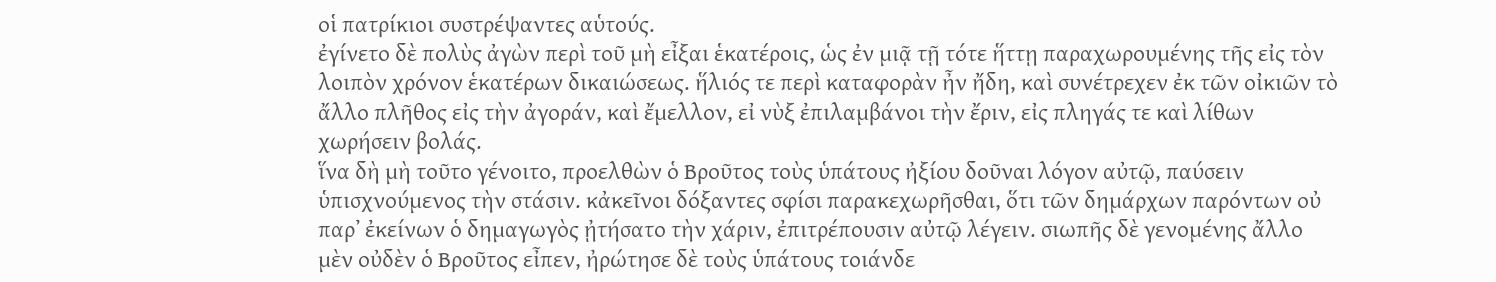οἱ πατρίκιοι συστρέψαντες αὑτούς.
ἐγίνετο δὲ πολὺς ἀγὼν περὶ τοῦ μὴ εἶξαι ἑκατέροις, ὡς ἐν μιᾷ τῇ τότε ἥττῃ παραχωρουμένης τῆς εἰς τὸν λοιπὸν χρόνον ἑκατέρων δικαιώσεως. ἥλιός τε περὶ καταφορὰν ἦν ἤδη, καὶ συνέτρεχεν ἐκ τῶν οἰκιῶν τὸ ἄλλο πλῆθος εἰς τὴν ἀγοράν, καὶ ἔμελλον, εἰ νὺξ ἐπιλαμβάνοι τὴν ἔριν, εἰς πληγάς τε καὶ λίθων χωρήσειν βολάς.
ἵνα δὴ μὴ τοῦτο γένοιτο, προελθὼν ὁ Βροῦτος τοὺς ὑπάτους ἠξίου δοῦναι λόγον αὐτῷ, παύσειν ὑπισχνούμενος τὴν στάσιν. κἀκεῖνοι δόξαντες σφίσι παρακεχωρῆσθαι, ὅτι τῶν δημάρχων παρόντων οὐ παρʼ ἐκείνων ὁ δημαγωγὸς ᾐτήσατο τὴν χάριν, ἐπιτρέπουσιν αὐτῷ λέγειν. σιωπῆς δὲ γενομένης ἄλλο μὲν οὐδὲν ὁ Βροῦτος εἶπεν, ἠρώτησε δὲ τοὺς ὑπάτους τοιάνδε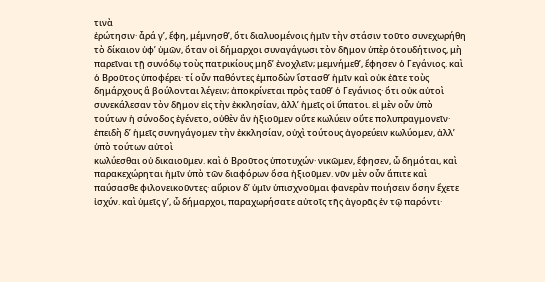τινὰ
ἐρώτησιν· ἆρά γʼ, ἔφη, μέμνησθʼ, ὅτι διαλυομένοις ἡμῖν τὴν στάσιν τοῦτο συνεχωρήθη τὸ δίκαιον ὑφʼ ὑμῶν, ὅταν οἱ δήμαρχοι συναγάγωσι τὸν δῆμον ὑπὲρ ὁτουδήτινος, μὴ παρεῖναι τῇ συνόδῳ τοὺς πατρικίους μηδʼ ἐνοχλεῖν; μεμνήμεθʼ, ἔφησεν ὁ Γεγάνιος. καὶ ὁ Βροῦτος ὑποφέρει· τί οὖν παθόντες ἐμποδὼν ἵστασθʼ ἡμῖν καὶ οὐκ ἐᾶτε τοὺς δημάρχους ἃ βούλονται λέγειν; ἀποκρίνεται πρὸς ταῦθʼ ὁ Γεγάνιος· ὅτι οὐκ αὐτοὶ συνεκάλεσαν τὸν δῆμον εἰς τὴν ἐκκλησίαν, ἀλλʼ ἡμεῖς οἱ ὕπατοι. εἰ μὲν οὖν ὑπὸ τούτων ἡ σύνοδος ἐγένετο, οὐθὲν ἂν ἠξιοῦμεν οὔτε κωλύειν οὔτε πολυπραγμονεῖν· ἐπειδὴ δʼ ἡμεῖς συνηγάγομεν τὴν ἐκκλησίαν, οὐχὶ τούτους ἀγορεύειν κωλύομεν, ἀλλʼ ὑπὸ τούτων αὐτοὶ
κωλύεσθαι οὐ δικαιοῦμεν. καὶ ὁ Βροῦτος ὑποτυχών· νικῶμεν, ἔφησεν, ὦ δημόται, καὶ παρακεχώρηται ἡμῖν ὑπὸ τῶν διαφόρων ὅσα ἠξιοῦμεν. νῦν μὲν οὖν ἄπιτε καὶ παύσασθε φιλονεικοῦντες· αὔριον δʼ ὑμῖν ὑπισχνοῦμαι φανερὰν ποιήσειν ὅσην ἔχετε ἰσχύν. καὶ ὑμεῖς γʼ, ὦ δήμαρχοι, παραχωρήσατε αὐτοῖς τῆς ἀγορᾶς ἐν τῷ παρόντι·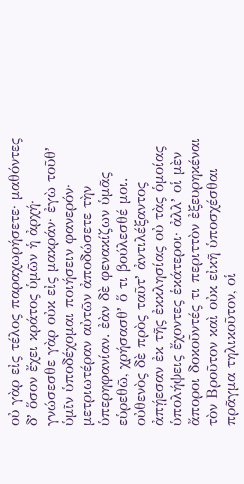οὐ γὰρ εἰς τέλος παραχωρήσετε· μαθόντες δʼ ὅσον ἔχει κράτος ὑμῶν ἡ ἀρχή· γνώσεσθε γὰρ οὐκ εἰς μακράν· ἐγὼ τοῦθʼ ὑμῖν ὑποδέχομαι ποιήσειν φανερόν· μετριωτέραν αὐτῶν ἀποδώσετε τὴν ὑπερηφανίαν. ἐὰν δὲ φενακίζων ὑμᾶς εὑρεθῶ, χρήσασθʼ ὅ τι βούλεσθέ μοι.
οὐθενὸς δὲ πρὸς ταῦτʼ ἀντιλέξαντος ἀπῄεσαν ἐκ τῆς ἐκκλησίας οὐ τὰς ὁμοίας ὑπολήψεις ἔχοντες ἑκάτεροι· ἀλλʼ οἱ μὲν ἄποροι δοκοῦντές τι περιττὸν ἐξευρηκέναι τὸν Βροῦτον καὶ οὐκ εἰκῆ ὑποσχέσθαι πρᾶγμα τηλικοῦτον, οἱ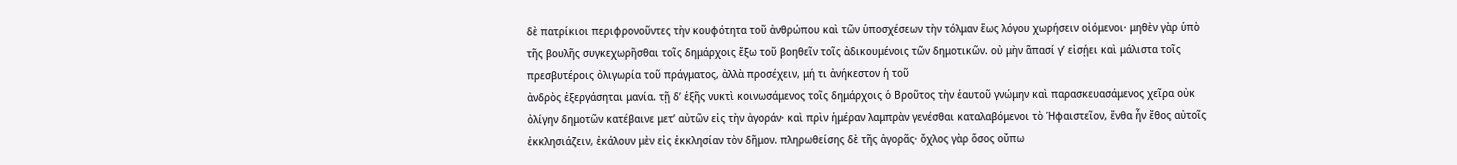δὲ πατρίκιοι περιφρονοῦντες τὴν κουφότητα τοῦ ἀνθρώπου καὶ τῶν ὑποσχέσεων τὴν τόλμαν ἕως λόγου χωρήσειν οἰόμενοι· μηθὲν γὰρ ὑπὸ τῆς βουλῆς συγκεχωρῆσθαι τοῖς δημάρχοις ἔξω τοῦ βοηθεῖν τοῖς ἀδικουμένοις τῶν δημοτικῶν. οὐ μὴν ἅπασί γʼ εἰσῄει καὶ μάλιστα τοῖς πρεσβυτέροις ὀλιγωρία τοῦ πράγματος, ἀλλὰ προσέχειν, μή τι ἀνήκεστον ἡ τοῦ
ἀνδρὸς ἐξεργάσηται μανία. τῇ δʼ ἑξῆς νυκτὶ κοινωσάμενος τοῖς δημάρχοις ὁ Βροῦτος τὴν ἑαυτοῦ γνώμην καὶ παρασκευασάμενος χεῖρα οὐκ ὀλίγην δημοτῶν κατέβαινε μετʼ αὐτῶν εἰς τὴν ἀγοράν· καὶ πρὶν ἡμέραν λαμπρὰν γενέσθαι καταλαβόμενοι τὸ Ἡφαιστεῖον, ἔνθα ἦν ἔθος αὐτοῖς ἐκκλησιάζειν, ἐκάλουν μὲν εἰς ἐκκλησίαν τὸν δῆμον. πληρωθείσης δὲ τῆς ἀγορᾶς· ὄχλος γὰρ ὅσος οὔπω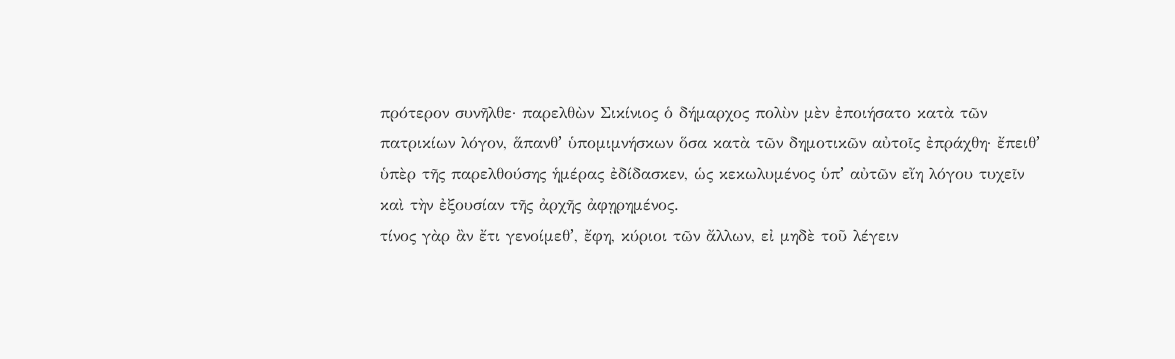πρότερον συνῆλθε· παρελθὼν Σικίνιος ὁ δήμαρχος πολὺν μὲν ἐποιήσατο κατὰ τῶν πατρικίων λόγον, ἅπανθʼ ὑπομιμνήσκων ὅσα κατὰ τῶν δημοτικῶν αὐτοῖς ἐπράχθη· ἔπειθʼ ὑπὲρ τῆς παρελθούσης ἡμέρας ἐδίδασκεν, ὡς κεκωλυμένος ὑπʼ αὐτῶν εἴη λόγου τυχεῖν καὶ τὴν ἐξουσίαν τῆς ἀρχῆς ἀφῃρημένος.
τίνος γὰρ ἂν ἔτι γενοίμεθʼ, ἔφη, κύριοι τῶν ἄλλων, εἰ μηδὲ τοῦ λέγειν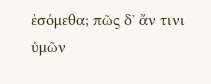ἐσόμεθα; πῶς δʼ ἄν τινι ὑμῶν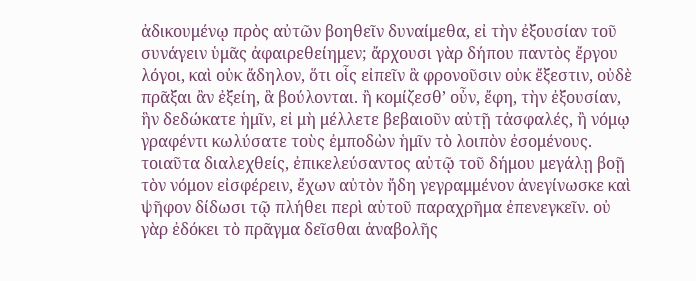ἀδικουμένῳ πρὸς αὐτῶν βοηθεῖν δυναίμεθα, εἰ τὴν ἐξουσίαν τοῦ συνάγειν ὑμᾶς ἀφαιρεθείημεν; ἄρχουσι γὰρ δήπου παντὸς ἔργου λόγοι, καὶ οὐκ ἄδηλον, ὅτι οἷς εἰπεῖν ἃ φρονοῦσιν οὐκ ἔξεστιν, οὐδὲ πρᾶξαι ἂν ἐξείη, ἃ βούλονται. ἢ κομίζεσθʼ οὖν, ἔφη, τὴν ἐξουσίαν, ἣν δεδώκατε ἡμῖν, εἰ μὴ μέλλετε βεβαιοῦν αὐτῇ τἀσφαλές, ἢ νόμῳ γραφέντι κωλύσατε τοὺς ἐμποδὼν ἡμῖν τὸ λοιπὸν ἐσομένους.
τοιαῦτα διαλεχθείς, ἐπικελεύσαντος αὐτῷ τοῦ δήμου μεγάλῃ βοῇ τὸν νόμον εἰσφέρειν, ἔχων αὐτὸν ἤδη γεγραμμένον ἀνεγίνωσκε καὶ ψῆφον δίδωσι τῷ πλήθει περὶ αὐτοῦ παραχρῆμα ἐπενεγκεῖν. οὐ γὰρ ἐδόκει τὸ πρᾶγμα δεῖσθαι ἀναβολῆς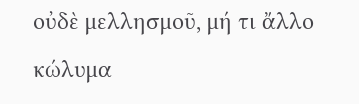οὐδὲ μελλησμοῦ, μή τι ἄλλο κώλυμα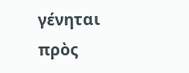γένηται πρὸς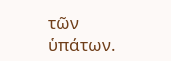τῶν ὑπάτων.